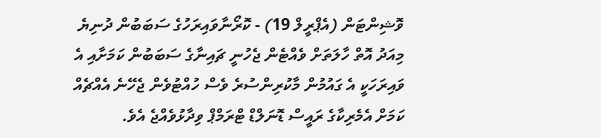ވޮޝިންޓަން (އެޕްރީލް 19) - ކޮރޯނާވައިރަހުގެ ސަބަބުން ދުނިޔެ މިއަދު އޮތް ހާލަތަށް ވެއްޓެން ޖެހުނީ ޗައިނާގެ ސަބަބުން ކަމަށާއި އެ ވައިރަހަކީ އެ ގައުމުން މާކުރިންސުރެ ވެސް ހުއްޓުވެން ޖެހޭނެ އެއްޗެއް ކަމަށް އެމެރިކާގެ ރައީސް ޑޮނަލްޑް ޓްރަމްޕް ވިދާޅުވެއްޖެ އެވެ.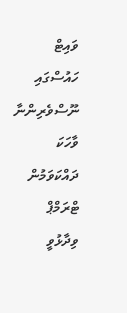ވައިޓް ހައުސްގައި ނޫސްވެރިންނާ ވާހަކަ ދައްކަވަމުން ޓްރަމްޕް ވިދާޅުވީ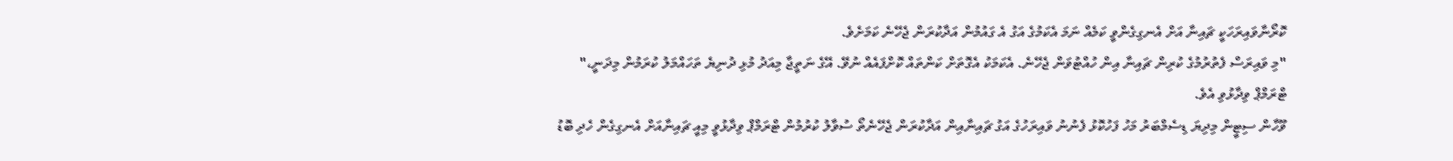ކޮރޯނާވައިރަހަކީ ޗައިނާ އަށް އެނގިގެންވީ ކަމެއް ނަމަ އެކަމުގެ އަގު އެ ގައުމުން އަދާކުރަން ޖެހޭނެ ކަމަށެވެ.
"މި ވައިރަސް ފެތުރުމުގެ ކުރިން ޗައިނާ އިން ހުއްޓުވަން ޖެހޭނެ. އެކަމަކު އެގޮތަށް ކަންތައް ކޮށްފައެއް ނުވޭ. އޭގެ ނަތީޖާ މިއަދު މުޅި ދުނިޔެ ތަހައްމަލު ކުރަމުން މިދަނީ،" ޓްރަމްޕް ވިދާޅުވި އެވެ.
ވޫހާން ސިޓީން މިދިޔަ ޑިސެމްބަރު މަހު ފަހުކޮޅު ފެނުނު ވައިރަހުގެ އަގު ޗައިނާއިން އަދާކުރަން ޖެހޭނެތޯ ސުވާލު ކުރުމުން ޓްރަމްޕް ވިދާޅުވީ މިއީ ޗައިނާއަށް އެނގިގެން ހެދި ބޮޑު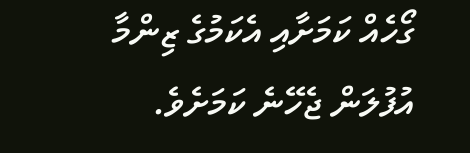ގޯހެއް ކަމަށާއި އެކަމުގެ ޒިންމާ އުފުލަން ޖެހޭނެ ކަމަށެވެ.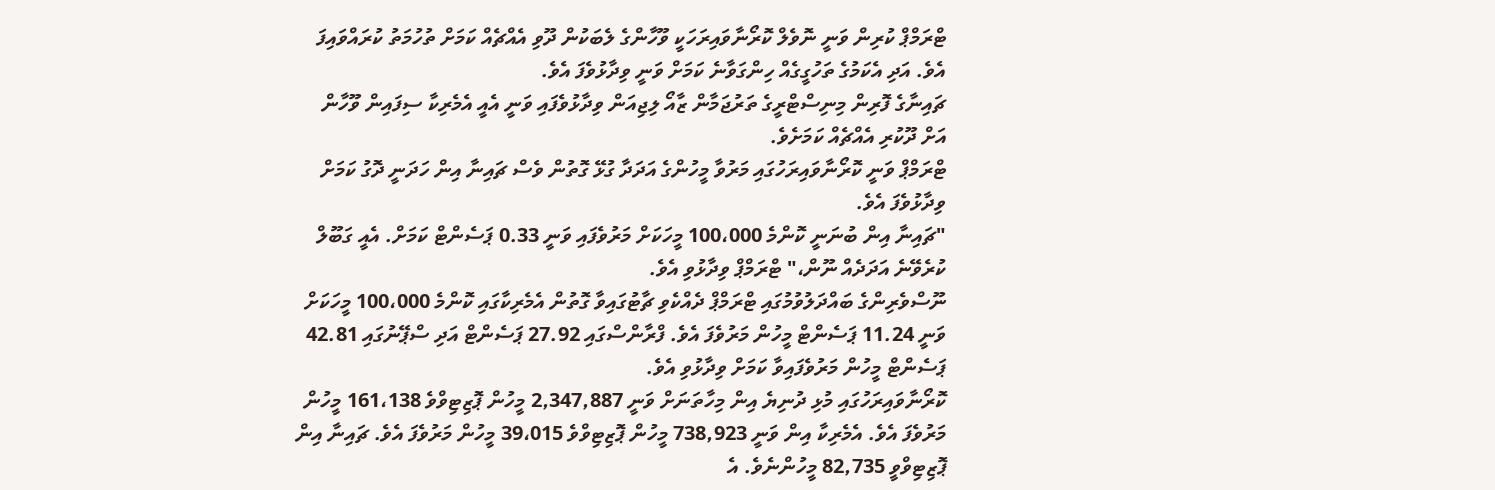ޓްރަމްޕް ކުރިން ވަނީ ނޮވެލް ކޮރޯނާވައިރަހަކީ ވޫހާންގެ ލެބަކުން ދޫވި އެއްޗެއް ކަމަށް ތުހުމަތު ކުރައްވައިފަ އެވެ. އަދި އެކަމުގެ ތަހުގީގެއް ހިންގަވާނެ ކަމަށް ވަނީ ވިދާޅުވެފަ އެވެ.
ޗައިނާގެ ފޮރިން މިނިސްޓްރީގެ ތަރުޖަމާން ޒާއޯ ލިޖިއަން ވިދާޅުވެފައި ވަނީ އެއީ އެމެރިކާ ސިފައިން ވޫހާން އަށް ދޫކުރި އެއްޗެއް ކަމަށެވެ.
ޓްރަމްޕް ވަނީ ކޮރޯނާވައިރަހުގައި މަރުވާ މީހުންގެ އަދަދާ ގުޅޭ ގޮތުން ވެސް ޗައިނާ އިން ހަދަނީ ދޮގު ކަމަށް ވިދާޅުވެފަ އެވެ.
"ޗައިނާ އިން ބުނަނީ ކޮންމެ 100،000 މީހަކަށް މަރުވެފައި ވަނީ 0.33 ޕަސެންޓް ކަމަށް. އެއީ ގަބޫލް ކުރެވޭނެ އަދަދެއް ނޫން،" ޓްރަމްޕް ވިދާޅުވި އެވެ.
ނޫސްވެރިންގެ ބައްދަލުވުމުގައި ޓްރަމްޕް ދެއްކެވި ޗާޓުގައިވާ ގޮތުން އެމެރިކާގައި ކޮންމެ 100،000 މީހަކަށް ވަނީ 11.24 ޕަސެންޓް މީހުން މަރުވެފަ އެވެ. ފްރާންސްގައި 27.92 ޕަސެންޓް އަދި ސްޕޭނުގައި 42.81 ޕަސެންޓް މީހުން މަރުވެފައިވާ ކަމަށް ވިދާޅުވި އެވެ.
ކޮރޯނާވައިރަހުގައި މުޅި ދުނިޔެ އިން މިހާތަނަށް ވަނީ 2,347,887 މީހުން ޕޮޒިޓިވްވެ 161،138 މީހުން މަރުވެފަ އެވެ. އެމެރިކާ އިން ވަނީ 738,923 މީހުން ޕޮޒިޓިވްވެ 39،015 މީހުން މަރުވެފަ އެވެ. ޗައިނާ އިން ޕޮޒިޓިވްވީ 82,735 މީހުންނެވެ. އެ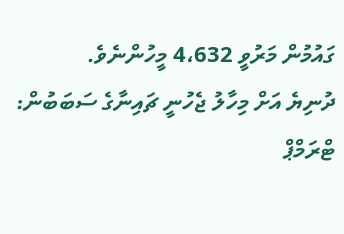ގައުމުން މަރުވީ 4،632 މީހުންނެވެ.
ދުނިޔެ އަށް މިހާލު ޖެހުނީ ޗައިނާގެ ސަބަބުން: ޓްރަމްޕް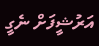އަރުޝީފަށް ނެގީ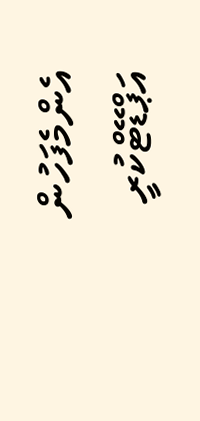އެންމެފަހުން އަޕްޑޭޓްކުރީ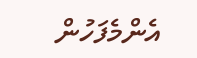އެންމެފަހުން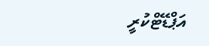އަޕްޑޭޓްކުރީ